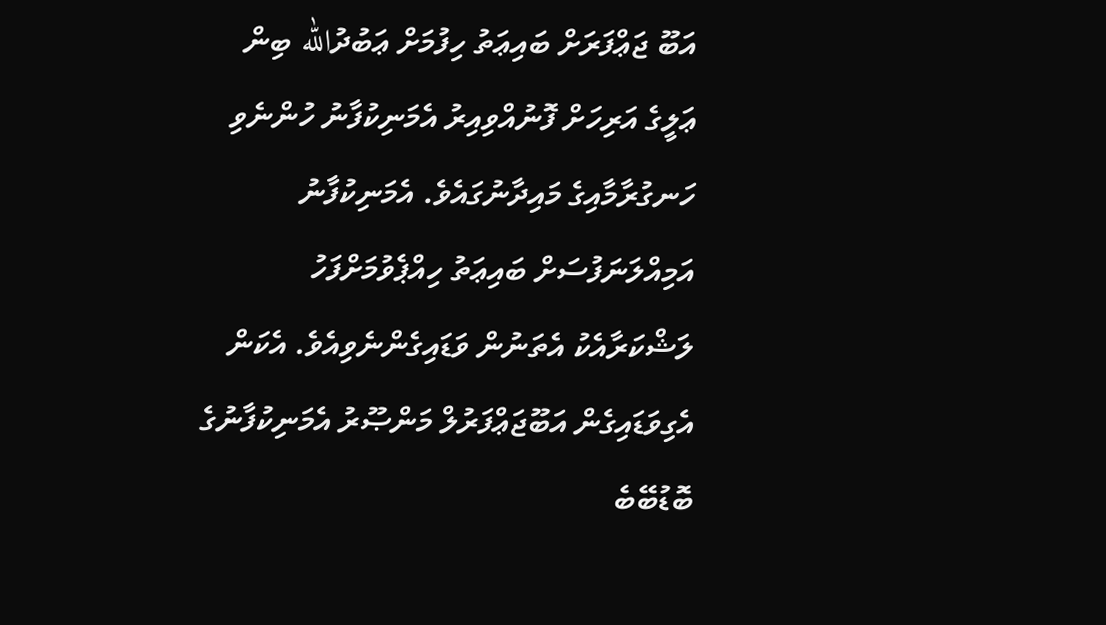އަބޫ ޖަޢްފަރަށް ބައިޢަތު ހިފުމަށް ޢަބުދުالله ބިން ޢަލީގެ އަރިހަށް ފޮނުއްވިއިރު އެމަނިކުފާނު ހުންނެވި ހަނގުރާމާއިގެ މައިދާނުގައެވެ. އެމަނިކުފާނު އަމިއްލަނަފުސަށް ބައިޢަތު ހިއްޕެވުމަށްފަހު ލަޝްކަރާއެކު އެތަނުން ވަޑައިގެންނެވިއެވެ. އެކަން އެގިވަޑައިގެން އަބޫޖަޢްފަރުލް މަންޞޫރު އެމަނިކުފާނުގެ ބޮޑުބޭބެ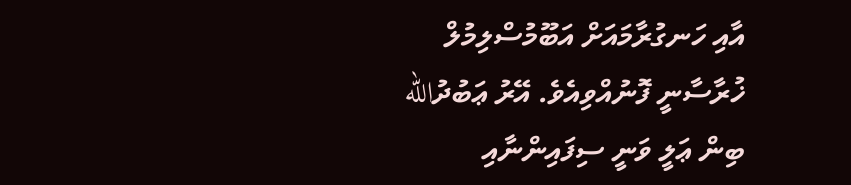އާއި ހަނގުރާމައަށް އަބޫމުސްލިމުލް ޚުރާސާނީ ފޮނުއްވިއެވެ. އޭރު ޢަބުދުالله ބިން ޢަލީ ވަނީ ސިފައިންނާއި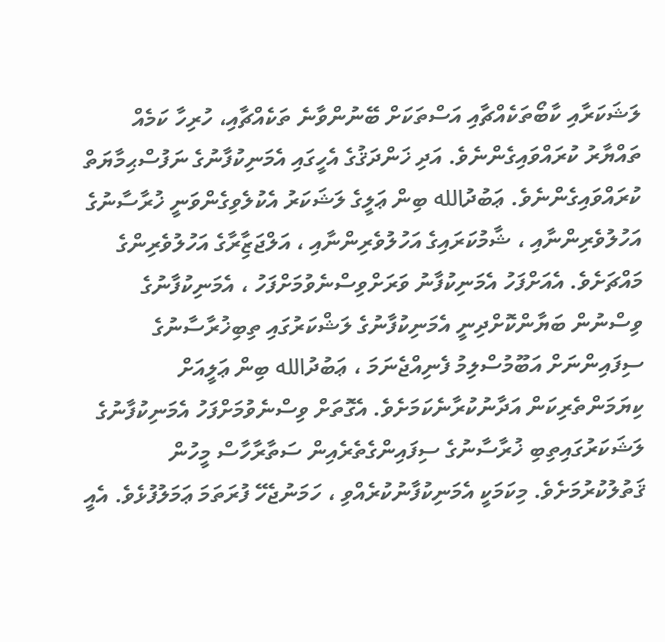ލަޝަކަރާއި ކާބޯތަކެއްޗާއި އަސްތަކަށް ބޭނުންވާނެ ތަކެއްޗާއި، ހުރިހާ ކަމެއް ތައްޔާރު ކުރައްވައިގެންނެވެ. އަދި ޚަންދަޤުގެ އެހީގައި އެމަނިކުފާނުގެ ނަފުސްޙިމާޔަތް ކުރައްވައިގެންނެވެ. ޢަބުދުالله ބިން ޢަލީގެ ލަޝަކަރު އެކުލެވިގެންވަނީ ޚުރާސާނުގެ އަހުލުވެރިންނާއި ، ޝާމުކަރައިގެ އަހުލުވެރިންނާއި ، އަލްޖަޒާިރާގެ އަހުލުވެރިންގެ މައްޗަށެވެ. އެއަށްފަހު އެމަނިކުފާނު ވަރަށްވިސްނެވުމަށްފަހު ، އެމަނިކުފާނުގެ ވިސްނުން ބަޔާންކޮށްދިނީ އެމަނިކުފާނުގެ ލަޝްކަރުގައި ތިބިޚުރާސާނުގެ ސިފައިންނަށް އަބޫމުސްލިމު ފެނިއްޖެނަމަ ، ޢަބުދުالله ބިން ޢަލީއަށް ކިޔަމަންތެރިކަން އަދާނުކުރާނެކަމަށެވެ. އެގޮތަށް ވިސްނެވުމަށްފަހު އެމަނިކުފާނުގެ ލަޝަކަރުގައިތިބި ޚުރާސާނުގެ ސިފައިންގެތެރެއިން ސަތާރާހާސް މީހުން ޤަތުލުކުރުމަށެވެ. މިކަމަކީ އެމަނިކުފާނުކުރެއްވި ، ހަމަނުޖެހޭ ފުރަތަމަ ޢަމަލުފުޅެވެ. އެއީ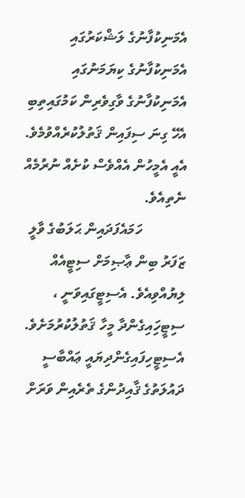އެމަނިކުފާނުގެ ލަޝްކަރުގައި އެމަނިކުފާނުގެ ކިޔަމަނުގައި އެމަނިކުފާނުގެ ވާގިވެރިން ކަމުގައިތިބި އެހޭ ގިނަ ސިފައިން ޤަތުލުކުރެއްވުމެވެ. އެއީ އެމީހުން އެއްވެސް ކުށެއް ނުރުމެއް ނެތިއެވެ.
            ހަމައެފަދައިން ޙަލަބުގެ ވާލީ ޒަފަރު ބިން ޢާޞިމަށް ސިޓީއެއް ލިޔުއްވިއެވެ. އެސިޓީގައިވަނީ ، ސިޓީހިައިގެންދާ މީހާ ޤަތުލުކުރުމަށެވެ. އެސިޓީހިފައިގެންދިޔައީ ޢައްބާސީ ދައުލަތުގެ ޤާއިދުންގެ ތެރެއިން ވަރަށް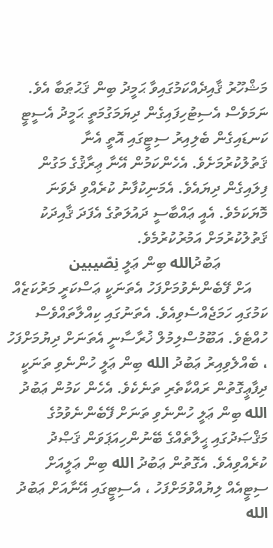މަޝްހޫރު ޤާއިދެއްކަމުގައިވާ ޙަމީދު ބިން ޤަޙުޠަބާ އެވެ. ނަމަވެސް އެސިޓުހިފައިގެން ދިޔަމަގުމަތީ ޙަމީދު އެސީޓީ ކަނޑައިގެން ބެލިއިރު ސިޓީގައި އޮތީ އެނާ ޤަތުލުކުރުމަށެވެ. އެހެންކަމުން އޭނާ ޢިރާޤުގެ މަގުން ފިލައިގެން ދިޔައެވެ. އެމަނިކުފާނު ކުރެއްވި ދެވަނަ މޮޔަކަމެވެ. އެއީ ޢައްބާސީ ދައުލަތުގެ އެފަދަ ޤާއިދަކު ޤަތުލުކުރުމަށް އަމުރުކުރުމެވެ.
            ޢަބުދުالله ބިން ޢަލީ نِصّيبين
    އަށް ފޭބެންނެވުމަށްފަހު އެތަނަކީ ޢަސްކަރީ މަރުކަޒެއް ކަމުގައި ހަމަޖެއްސެވިއެވެ. އެތަނުގައި ކިއްލާތައްވެސް ހުއްޓެވެ. އަބޫމުސްލިމުލް ޚުރާސާނީ އެތަނަށް ދިޔުމަށްފަހު ، ބެއްލެވިއިރު ޢަބުދު الله ބިން ޢަލީ ހުންނެވި ތަނަކީ ދިފާޢީގޮތުން ރައްކާތެރި ތަނެކެވެ. އެހެން ކަމުން ޢަބުދު الله ބިން ޢަލީ ހުންނެވި ތަނަށް ފޭބެންނެވުމުގެ މަޤްޞަދުގައި ޙީލާތެއްގެ ބޭނުންހިއަޕަވަން ޤަޞްދު ކުރެއްވިއެވެ. އެގޮތުން ޢަބުދު الله ބިން ޢަލީއަށް ސިޓީއެއް ލިޔުއްވުމަށްފަހު ، އެސިޓީގައި އޭނާއަށް ޢަބުދު الله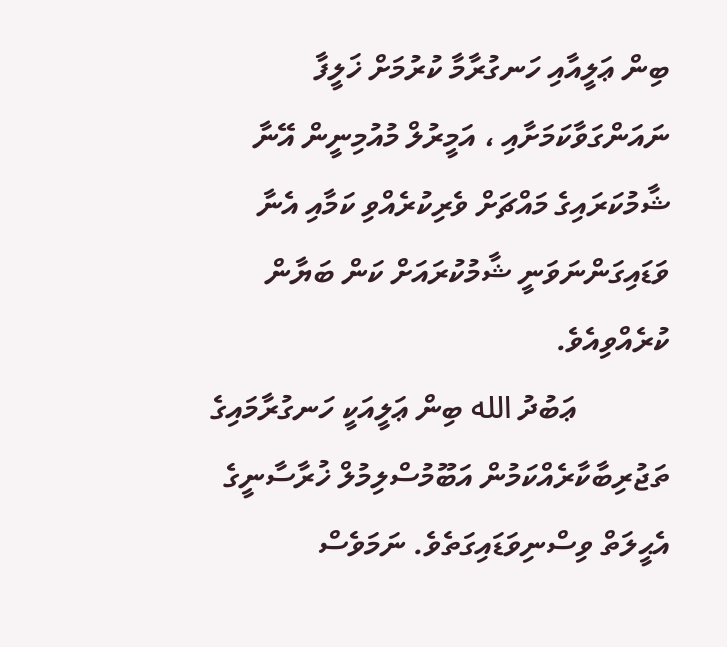ބިން ޢަލީއާއި ހަނގުރާމާ ކުރުމަށް ޚަލީފާ ނައަންގަވާކަމަށާއި ، އަމީރުލް މުއުމިނީން އޭނާ ޝާމުކަރައިގެ މައްޗަށް ވެރިކުރެއްވި ކަމާއި އެނާ ވަޑައިގަންނަވަނީ ޝާމުކުރައަށް ކަން ބަޔާން ކުރެއްވިއެވެ.
            ޢަބުދު الله ބިން ޢަލީއަކީ ހަނގުރާމައިގެ ތަޖުރިބާކާރެއްކަމުން އަބޫމުސްލިމުލް ޚުރާސާނީގެ އެޙީލަތް ވިސްނިވަޑައިގަތެވެ. ނަމަވެސް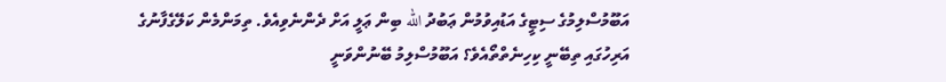އަބޫމުސްލިމުގެ ސިޓީގެ އަޑުއިވުމުން ޢަބުދު الله ބިން ޢަލީ އަށް ދެންނެވިއެވެ. ތިމަންމެން ކަލޭގެފާނުގެ އަރިހުގައި ތިބޭނީ ކިހިނެތްތޯއެވެ؟ އަބޫމުސްލިމު ބޭނުންވަނީ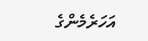އަހަރެމެންގެ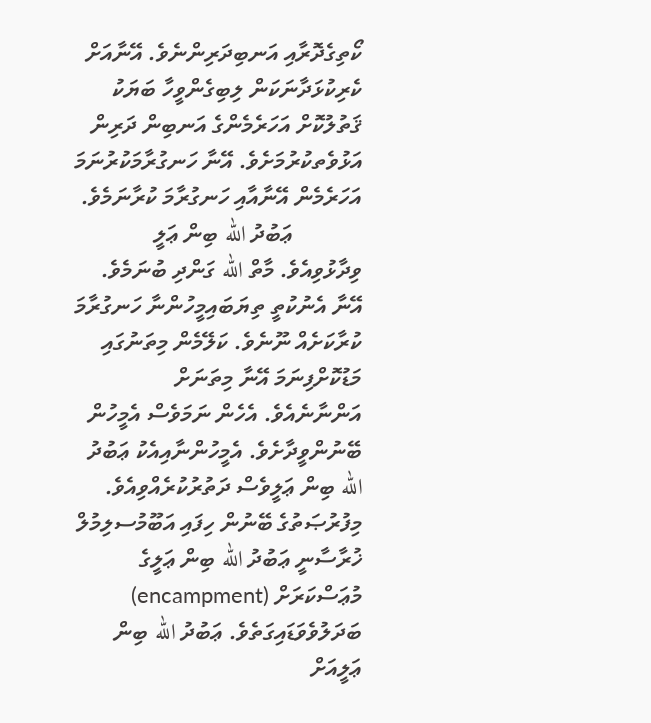ކޯތިގެދޮރާއި އަނބިދަރިންނެވެ. އޭނާއަށް ކެރިކުޅަދާނަކަން ލިބިގެންވީހާ ބަޔަކު ޤަތުލުކޮށް އަހަރެމެންގެ އަނބިން ދަރިން އަޅުވެތކުރުމަށެވެ. އޭނާ ހަނގުރާމަކުރުނަމަ އަހަރެމެން އޭނާއާއި ހަނގުރާމަ ކުރާނަމެވެ.
            ޢަބުދު الله ބިން ޢަލީ ވިދާޅުވިއެވެ. މާތް الله ގަންދި ބުނަމެވެ. އޭނާ އެނުކުތީ ތިޔަބައިމީހުންނާ ހަނގުރާމަ ކުރާކަށެއް ނޫނެވެ. ކަލޭމެން މިތަނުގައި މަޑުކޮށްފިނަމަ އޭނާ މިތަނަށް އަންނާނެއެވެ. އެހެން ނަމަވެސް އެމީހުން ބޭނުންވީދާށެވެ. އެމީހުންނާއިއެކު ޢަބުދު الله ބިން ޢަލީވެސް ދަތުރުކުރެއްވިއެވެ. މިފުރުޞަތުގެ ބޭނުން ހިފައި އަބޫމުސލިމުލް ޚުރާސާނީ ޢަބުދު الله ބިން ޢަލީގެ މުޢަސްކަރަށް (encampment) ބަދަލުވެވަޑައިގަތެވެ. ޢަބުދު الله ބިން ޢަލީއަށް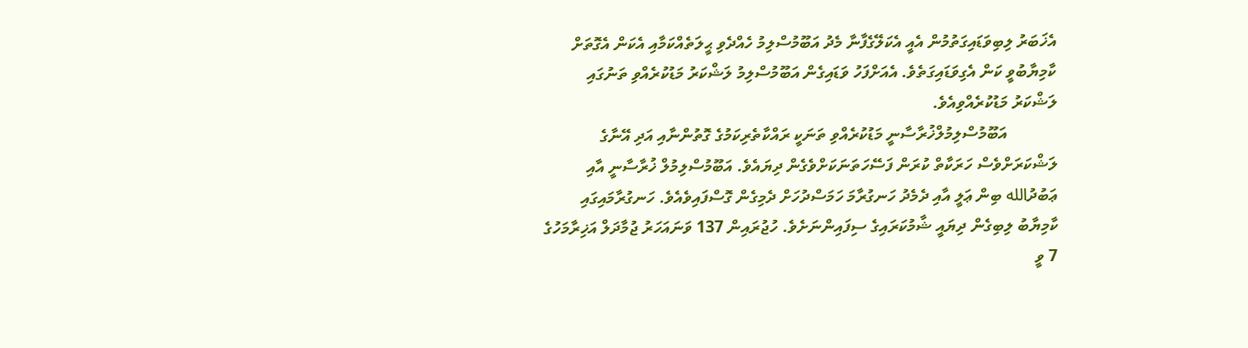އެޚަބަރު ލިބިވަޑައިގަތުމުން އެއީ އެކަލޭގެފާނާ މެދު އަބޫމުސްލިމު ހެއްދެވި ޙީލަތެއްކަމާއި އެކަން އެގޮތަށް ކާމިޔާބުވީ ކަން އެގިވަޑައިގަތެވެ. އެއަށްފަހު ވަޑައިގެން އަބޫމުސްލިމު ލަޝްކަރު މަޑުކުރެއްވި ތަނުގައި ލަޝްކަރު މަޑުކުރެއްވިއެވެ.
            އަބޫމުސްލިމުލްޚުރާސާނީ މަޑުކުރެއްވި ތަނަކީ ރައްކާތެރިކަމުގެ ގޮތުންނާއި އަދި އޭނާގެ ލަޝްކަރަށްވެސް ހަރަކާތް ކުރަން ފަސޭހަތަނަކަށްވެގެން ދިޔައެވެ. އަބޫމުސްލިމުލް ޚުރާސާނީ އާއި ޢަބުދުالله ބިން ޢަލީ އާއި ދެމެދު ހަނގުރާމަ ހަމަސްދުހަށް ދެމިގެން ގޮސްފައިވެއެވެ. ހަނގުރާމައިގައި ކާމިޔާބު ލިބިގެން ދިޔައީ ޝާމުކަރައިގެ ސިފައިންނަށެވެ. ހުޖުރައިން 137 ވަނައަހަރު ޖުމާދަލް އަޚިރާމަހުގެ 7 ވީ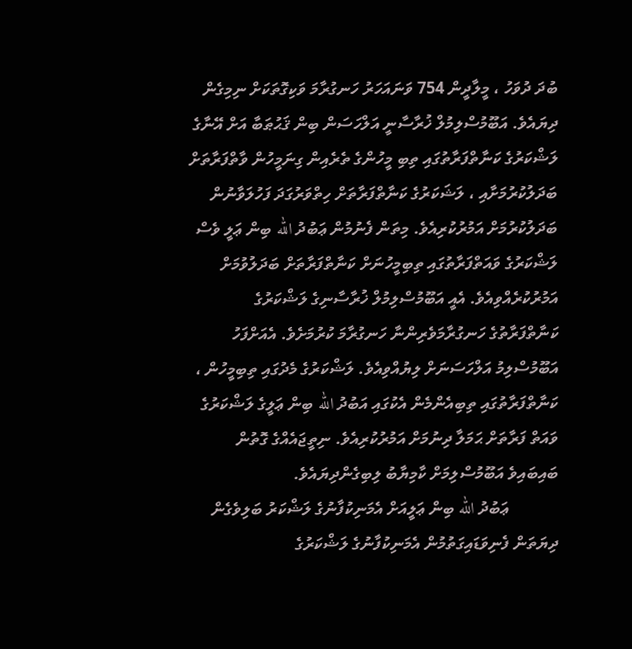ބުދަ ދުވަހު ، މީލާދީން 754 ވަނައަހަރު ހަނގުރާމަ ވަކިގޮތަކަށް ނިމިގެން ދިޔައެވެ. އަބޫމުސްލިމުލް ޚުރާސާނީ އަލްހަސަން ބިން ޤަޙުޠަބާ އަށް އޭނާގެ ލަޝްކަރުގެ ކަނާތްފަރާތުގައި ތިބި މީހުންގެ ތެރެއިން ގިނަމީހުން ވާތްފަރާތަށް ބަދަލުކުރުމަށާއި ، ލަޝަކަރުގެ ކަނާތްފަރާތަށް ހިތްވަރުގަދަ ފަހުލަވާނުން ބަދަލުކުރުމަށް އަމުރުކުރިއެވެ. މިތަން ފެނުމުން ޢަބުދު الله ބިން ޢަލީ ވެސް ލަޝްކަރުގެ ވައަތްފަރާތުގައި ތިބިމީހުނަށް ކަނާތްފަރާތަށް ބަދަލުވުމަށް އަމުރުކުރެއްވިއެވެ. އެއީ އަބޫމުސްލިމުލް ޚުރާސާނިގެ ލަޝްކަރުގެ ކަނާތްފަރާތުގެ ހަނގުރާމަވެރިންނާ ހަނގުރާމަ ކުރުމަށެވެ. އެއަށްފަހު އަބޫމުސްލިމު އަލްހަސަނަށް ލިޔުއްވިއެވެ. ލަޝްކަރުގެ މެދުގައި ތިބިމީހުން ، ކަނާތްފަރާތުގައި ތިބިއެންމެން އެކުގައި އަބުދު الله ބިން ޢަލީގެ ލަޝްކަރުގެ ވައަތް ފަރާތަށް ޙަމަލާ ދިނުމަށް އަމުރުކުރިއެވެ. ނިތީޖައެއްގެ ގޮތުން ބައިބައިވެ އަބޫމުސްލިމަށް ކާމިޔާބު ލިބިގެންދިޔައެވެ.
            ޢަބުދު الله ބިން ޢަލީއަށް އެމަނިކުފާނުގެ ލަޝްކަރު ބަލިވެގެން ދިޔަތަން ފެނިވަޑައިގަތުމުން އެމަނިކުފާނުގެ ލަޝްކަރުގެ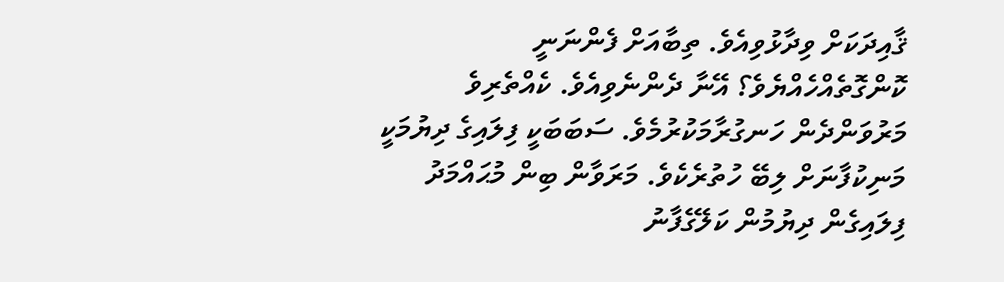ޤާއިދަކަށް ވިދާޅުވިއެވެ. ތިބާއަށް ފެންނަނީ ކޮންގޮތެއްހެއްޔެވެ؟ އޭނާ ދެންނެވިއެވެ. ކެއްތެރިވެ މަރުވަންދެން ހަނގުރާމަކުރުމެވެ. ސަބަބަކީ ފިލައިގެ ދިޔުމަކީ މަނިކުފާނަށް ލިބޭ ހުތުރެކެވެ. މަރަވާން ބިން މުޙައްމަދު ފިލައިގެން ދިޔުމުން ކަލޭގެފާނު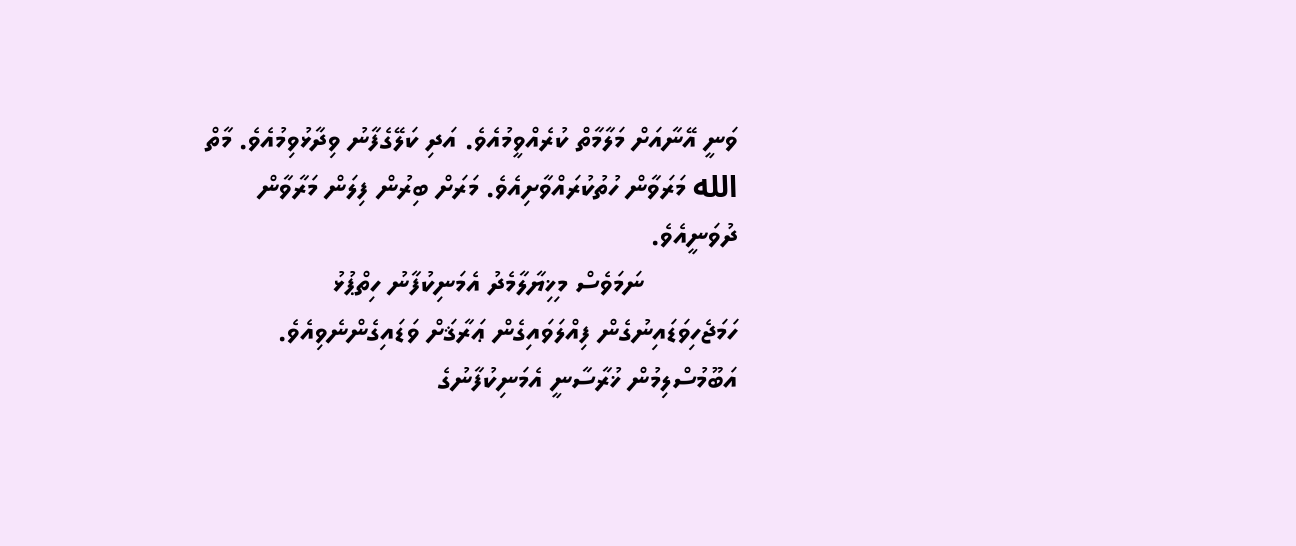ވަނީ އޭނާއަށް މަލާމާތް ކުރެއްވީމުއެވެ. އަދި ކަލޭގެފާނު ވިދާޅުވިމުއެވެ. މާތް الله މަރަވާން ހުތުކުރައްވާށިއެވެ. މަރަށް ބިރުން ފިލަން މަރާވާން ދުވަނީއެވެ.
            ނަމަވެސް މިޚިޔާލާމެދު އެމަނިކުފާނު ހިތްޕުޅު ހަމަޖެހިވަޑައިނުގެން ފިއްލަވައިގެން ޢަރާޤަށް ވަޑައިގެންނެވިއެވެ. އަބޫމުސްލިމުން ޚުރާސާނީ އެމަނިކުފާނުގެ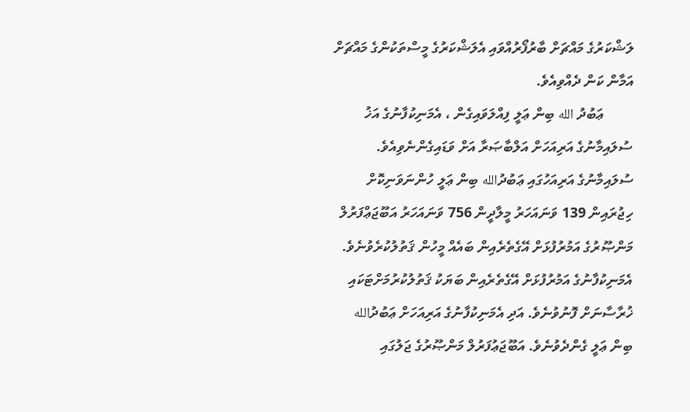ލަޝްކަރުގެ މައްޗަށް ބާރުފޯރުއްވައި އެލަޝްކަރުގެ މީސްތަކުންގެ މައްޗަށް އަމާން ކަން ދެއްވިއެވެ.
        ޢަބުދު الله ބިން ޢަލީ ފިއްލަވައިގެން ، އެމަނިކުފާނުގެ އަޚު ސުލައިމާނުގެ އަރިއަހަށް އަލްބާޞަރާ އަށް ވަޑައިގެންނެވިއެވެ. ސުލައިމާނުގެ އަރިއަހުގައި ޢަބުދުالله ބިން ޢަލީ ހުންނަވަނިކޮށް ހިޖުރައިން 139 ވަނައަހަރު މީލާދީން 756 ވަނައަހަރު އަބޫޖަޢްފަރުލް މަންޞޫރުގެ އަމުރުފުޅަށް އޭގެތެރެއިން ބައެއް މީހުން ޤަތުލުކުރެވުނެވެ. އެމަނިކުފާނުގެ އަމުރުފުޅަށް އޭގެތެރެއިން ބަޔަކު ޤަތުލުކުރުމަށްޓަކައި ޚުރާސާނަށް ފޮނުވުނެވެ. އަދި އެމަނިކުފާނުގެ އަރިއަހަށް ޢަބުދުالله ބިން ޢަލީ ގެންދެވުނެވެ. އަބޫޖަޢުފަރުލް މަންޞޫރުގެ ޖަލުގައި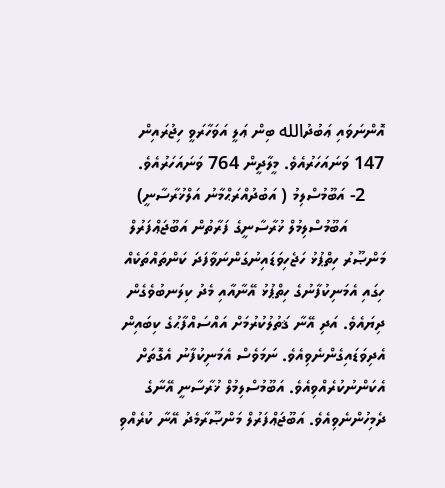އޮންނަވައި ޢަބުދުالله ބިން ޢަލީ އަވަހާރަވީ ހިޖުރައިން 147 ވަނައަހަރުއެވެ. މީލާދީން 764 ވަނައަހަރުއެވެ.
    2- އަބޫމުސްލިމު ( އަބުދުއްރަޙްމާނު އަލްޚުރާސާނީ)
        އަބޫމުސްލިމުލް ޚުރާސާނީގެ ފަރާތުން އަބޫޖަޢްފަރުލް މަންޞޫރު ހިތްޕުޅު ހަޖެހިވަޑައިނުގަންނަވާފަދަ ކަންތައްތަކެއް ހިގައި އެމަނިކުފާނުގެ ހިތްޕުޅު އޭނާއާއި މެދު ކިލަނބުވެގެން ދިޔައެވެ. އަދި އޭނާ ޤަތުލުކުރުމަށް އައްސައްފާޙުގެ ކިބައިން އެދިވަޑައިގެންނެވިއެވެ. ނަމަވެސް އެމަނިކުފާނު އެގޮތަށް އެކަންނުކުރެއްވިއެވެ. އަބޫމުސްލިމުލް ޚުރާސާނީ އޭނާގެ ދެމިހުންނެވިއެވެ. އަބޫޖަޢްފަރުލް މަންޞޫރާމެދު އޭނާ ކުރެއްވި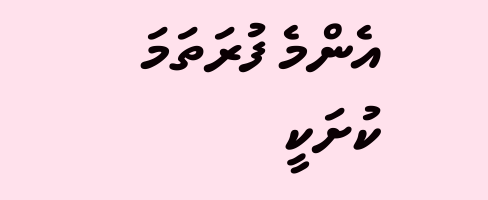އެންމެ ފުރަތަމަ ކުށަކީ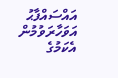އައްސައްފާޙު އަވަހާރަވުމުން އެކަމުގެ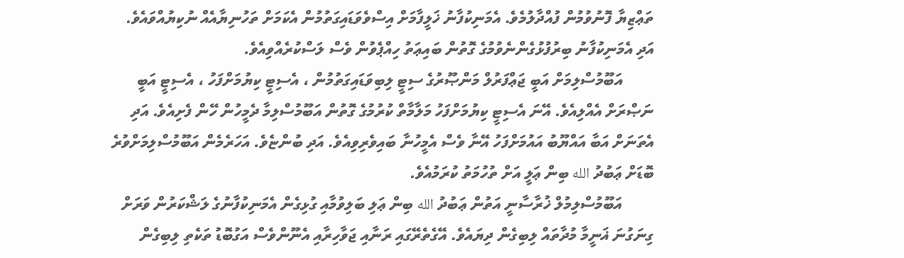ތަޢްޒިޔާ ފޮނުވުމުން ފުއްދާލުމެވެ. އެމަނިކުފާނު ޚަލީފާމަށް އިސްވެވަޑައިގަތުމުން އެކަމަށް ތަހުނިޔާއެއް ނުކިޔުއްވައެވެ. އަދި އެމަނިކުފާނު ބިރުފުޅުގެންނެވުމުގެ ގޮތުން ބައިޢަތު ހިއްޕެވުން ވެސް ލަސްކުރެއްވިއެވެ.
        އަބޫމުސްލިމަށް އަބީ ޖަޢްފަރުލް މަންޞޫރުގެ ސިޓީ ލިބިވަޑައިގަތުމުން ، އެސިޓީ ކިޔުމަށްފަހު ، އެސިޓީ އަބީ ނަޞްރަށް އެއްލިއެވެ. އޭނަ އެސިޓީ ކިޔުމަށްފަހު މަލާމާތް ކުރުމުގެ ގޮތުން އަބޫމުސްލިމާ ދެމީހުން ހޭން ފެށިއެވެ. އަދި އެތަނަށް އަބާ އައްޔޫބު އައުމަށްފަހު އޭނާ ވެސް އެމީހުނާ ބައިވެރިވިއެވެ. އަދި ބުންޏެވެ. އަހަރެމެން އަބޫމުސްލިމަށްވުރެ ބޮޑަށް ޢަބުދު الله ބިން ޢަލީ އަށް ތުހުމަތު ކުރަމުއެވެ.
        އަބޫމުސްލިމުލް ޚުރާސާނީ އަތުން ޢަބުދު الله ބިން ޢަލި ބަލިވުމާއި ގުޅިގެން އެމަނިކުފާނުގެ ލަޝްކަރުން ވަރަށް ގިނަގުނަ ޣަނީމާ މުދާތައް ލިބިގެން ދިޔައެވެ. އޭގެތެރޭގައި ރަނާއި ޖަވާހިރާއި އެނޫންވެސް އަގުބޮޑު ތަކެތި ލިބިގެން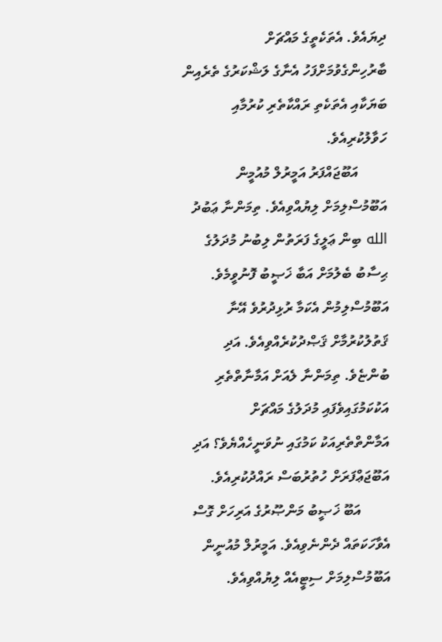ދިޔައެވެ. އެތަކެތީގެ މައްޗަށް ބާރުހިންގެވުމަށްފަހު އެނާގެ ލަޝްކަރުގެ ތެރެއިން ބަޔަކާއި އެތަކެތި ރައްކާތެރި ކުރުމާއި ހަވާލުކުރިއެވެ.
        އަބޫޖައްފަރު އަމީރުލް މުއުމީން އަބޫމުސްލިމަށް ލިޔުއްވިއެވެ. ތިމަންނާ ޢަބުދު الله ބިން ޢަލީގެ ފަރަތުން ލިބުނު މުދަލުގެ ޙިސާބު ބެލުމަށް އަބާ ޚަޞީބު ފޮނުވީމެވެ. އަބޫމުސްލިމުން އެކަމާ ރުޅިދުރުވެ އޭނާ ޤަތުލުކުރުމާށް ޤަޞްދުކުރެއްވިއެވެ. އަދި ބުންޏެވެ. ތިމަންނާ ލެއަށް އަމާނާތްތެރި އަކުކަމުގައިވެފައި މުދަލުގެ މައްޗަށް އަމާންތްތެރިއަކު ކަމުގައި ނުވަނީހެއްޔެވެ؟ އަދި އަބޫޖަޢްފަރަށް ހުތުރުބަސް ރައްދުކުރިއެވެ.
        އަބޫ ޚަޞީބު މަންޞޫރުގެ އަރިހަށް ގޮސް އެވާހަކަތައް ދެންނެވިއެވެ. އަމީރުލް މުއުނީން އަބޫމުސްލިމަށް ސިޓީއެއް ލިޔުއްވިއެވެ.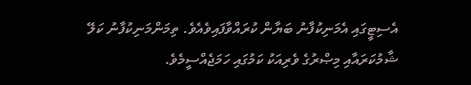އެސިޓީގައި އެމަނިކުފާނު ބަޔާން ކުރައްވާފައިވެއެވެ. ތިމަންމަނިކުފާނު ކަލޭ ޝާމުކަރައާއި މިޞްރުގެ ވެރިއަކު ކަމުގައި ހަމަޖެއްސީމެވެ.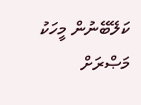ކަލޭބޭނުން މީހަކު މަޞްރަށް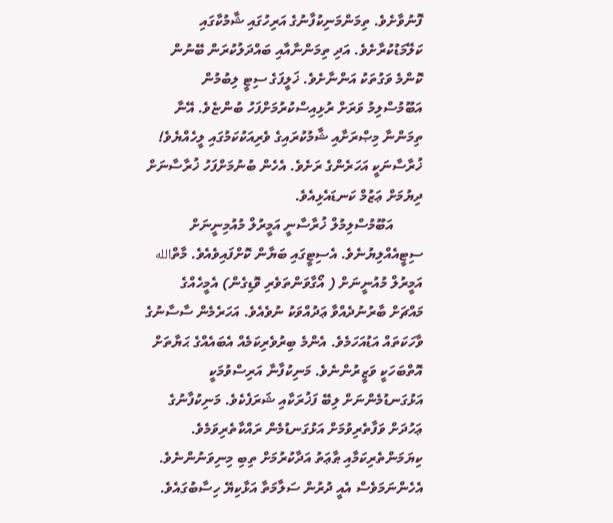ފޮނުވާށެވެ. ތިމަންމަނިކުފާނުގެ އަރިހުގައި ޝާމުކާގައި ކަލޭމަޑުކުރާށެވެ. އަދި ތިމަންނާއާއި ބައްދަލުކުރަން ބޭނުން ކޮންމެ ވަގުތަކު އަންނާށެވެ. ޚަލީފަގެ ސިޓީ ލިބުމުން އަބޫމުސްލިމު ވަރަށް ރުޅިއިސްކުރުމަށްފަހު ބުންޏެވެ. އޭނާ ތިމަންނާ މިޞްރަށާއި ޝާމުކުރައިގެ ވެރިއަކުކަމުގައި ލީހެއްޔެވެ! ޚުރާސާނަކީ އަހަރެންގެ ރަށެވެ. އެހެން ބުނުމަށްފަހު ޚުރާސާނަށް ދިޔުމަށް ޢަޒުމް ކަނޑައެޅިއެވެ.
        އަބޫމުސްލިމުލް ޚުރާސާނީ އަމީރުލް މުއުމިނީނަށް ސިޓީއެއްލިޔުނެވެ. އެސިޓީގައި ބަޔާން ކޮށްފައިވެއެވެ. މާތްالله އަމީރުލް މުއުނީނަށް ( އޯގާވަންތަވެރި ވޮޑިގެން) އެމީހެއްގެ މައްޗަށް ބާރުނުދެއްވާ ޢަދުއްވަކު ނުވެއެވެ. އަހަރެމެން ސާސާނުގެ ވާހަކަތައް އަޑުއަހަމެވެ. އެންމެ ބިރުވެރިކަމެއް އެބައެއްގެ ޙަޔާތަށް އޮތްބަހަކީ ވަޒީރުންނެވެ. މަނިކުފާނާ އަރިސްވުމަކީ އަޅުގަނޑުމެންނަށް ލިބޭ ފަޚުރަކާއި ޝަރަފެކެވެ. މަނިކުފާނުގެ ޢަހުދަށް ވަފާތެރިވުމަށް އަޅުގަނޑުމެން ރައްކާތެރިވަމެވެ. ކިޔަމަންތެރިކަމާއި ޠާޢަތު އަދާކުރުމަށް ތިބި މިނިވަނުންނެވެ. އެހެންނަމަވެސް އެއީ ދުރުން ސަލާމަތާ އަޅާކިޔޭ ހިސާބުގައެވެ.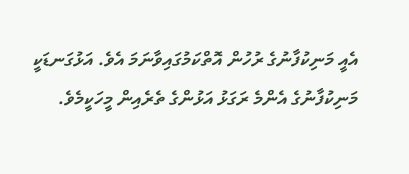އެއީ މަނިކުފާނުގެ ރުހުން އޮތްކަމުގައިވާނަމަ އެވެ. އަޅުގަނޑަކީ މަނިކުފާނުގެ އެންމެ ރަގަޅު އަޅުންގެ ތެރެއިން މީހަކީމެވެ.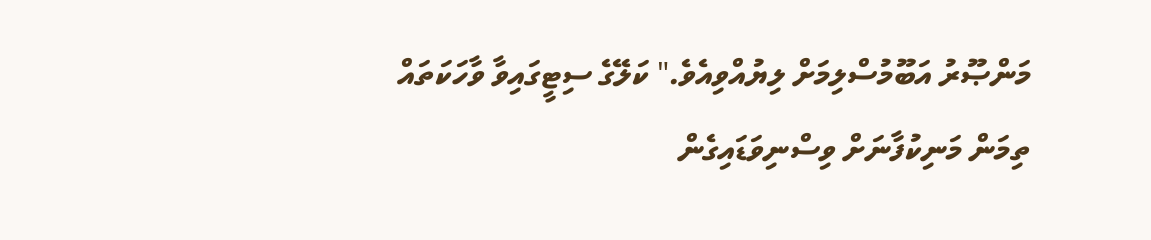މަންޞޫރު އަބޫމުސްލިމަށް ލިޔުއްވިއެވެ." ކަލޭގެ ސިޓީގައިވާ ވާހަކަތައް ތިމަން މަނިކުފާނަށް ވިސްނިވަޑައިގެން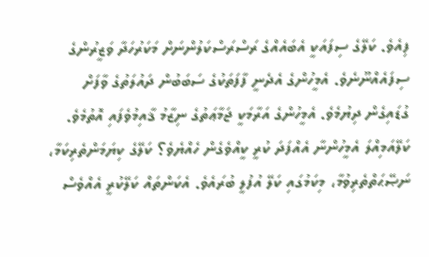ފިއެވެ. ކަލޭގެ ސިފައަކީ އެބައެއްގެ ރަސްރަސްކަލުންނަށް މަކަރުހަދާ ވަޒީރުންގެ ސިފައެއްނޫނެވެ. އެމީހުންގެ އެދެނީ ފާފަތަކުގެ ސަބަބުން ދައުލަތުގެ ވާފަށް ގުޑައިގެން ދިޔުމެވެ. އެމީހުންގެ އަރާމަކީ ޖަމާޢަތުގެ ނިޒާމު ޤާއިމުވެފައި އޮތުމެވެ. ކަލޭއަމިއްލަ އެމީހުންނާ އެއްފަދަ ކުރީ ކީއްވެގެން ހެއްޔެވެ؟ ކަލޭގެ ކިޔަމަންތެރިކަމާ، ނަޞޭޙަތްތެރިވުމާ، މިކަމުގައި ކަލޭ އުފުލީ ބުރައެވެ. އެކަންތައް ކަލޭކުރީ އެއްވެސް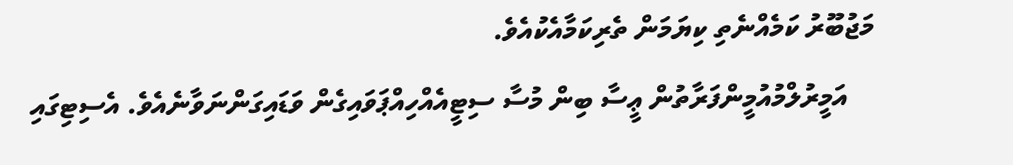މަޖުބޫރު ކަމެއްނެތި ކިޔަމަން ތެރިކަމާއެކުއެވެ.
    އަމީރުލްމުއުމީންފަރާތުން ޢީސާ ބިން މުސާ ސިޓީއެއްހިއްޕަވައިގެން ވަޑައިގަންނަވާނެއެވެ. އެސިޓިގައި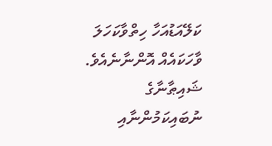ކަލޭއަޑުއަހާ ހިތްވާކަހަލަ ވާހަކައެއް އޮންނާނެއެވެ. ޝައިޠާނާގެ ނުބައިކަމުންނާއި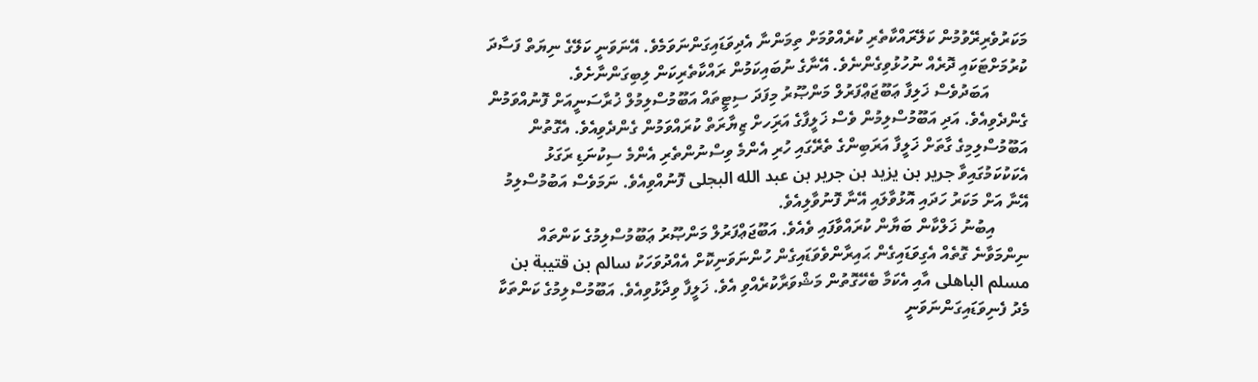މަކަރުވެރިރޭވުމުން ކަލޭރައްކާތެރި ކުރެއްވުމަށް ތިމަންނާ އެދިވަޑައިގަންނަވަމެވެ. އޭނަވަނީ ކަލޭގެ ނިޔަތް ފަސާދަ ކުރުމަށްޓަކައި ދޮރެއް ނުހުޅުވިގެންނެވެ. އޭނާގެ ނުބައިކަމުން ރައްކާތެރިކަން ލިބިގަންނާށެވެ.
         އަބަދުވެސް ޚަލިފާ ޢަބޫޖަޢްފަރުލް މަންޞޫރު މިފަދަ ސިޓީތައް އަބޫމުސްލިމުލް ޚުރާސަނީއަށް ފޮނުއްވަމުން ގެންދެވިއެވެ. އަދި އަބޫމުސްލިމުން ވެސް ޚަލީފާގެ އަރިަހށް ޒިޔާރަތް ކުރައްވަމުން ގެންދެވިއެވެ. އެގޮތުން އަބޫމުސްލިމިގެ ގާތަށް ޚަލީފާ އަރަބިންގެ ތެރޭގައި ހުރި އެންމެ ވިސްނުންތެރި އެންމެ ސިކުނަޑި ރަގަޅު އެކަކުކަމުގައިވާ جرير بن يزيد بن جرير بن عبد الله البجلى ފޮނުއްވިއެވެ. ނަމަވެސް އަބުމުސްލިމު އޭނާ އަށް މަކަރު ހަދައި އޮޅުވާލައި އޭނާ ފޮނުވާލިއެވެ.
        އިބުނު ޚަލްކާން ބަޔާން ކުރައްވާފައި ވެއެވެ. އަބޫޖަޢްފަރުލް މަންޞޫރު ޢަބޫމުސްލިމުގެ ކަންތައް ނިންމަވާނެ ގޮތެއް އެގިވަޑައިގެން ޙައިރާންވެވަޑައިގެން ހުންނަވަނިކޮށް އެއްދުވަހަކު سالم بن قتيبة بن مسلم الباهلى އާއި އެކަމާ ބެހޭގޮތުން މަޝްވަރާކުރެއްވި އެވެ. ޚަލީފާ ވިދާޅުވިއެވެ. އަބޫމުސްލިމުގެ ކަންތަކާ މެދު ފެނިވަޑައިގަންނަވަނީ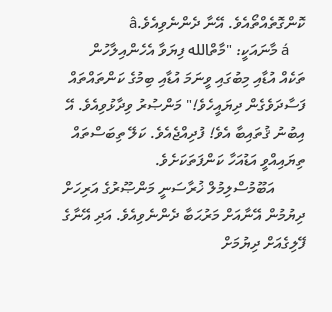ކޮންގޮތެއްތޯއެވެ. އޭނާ ދެންނެވިއެވެ.â
    á މާނައަކީ: "މާތްالله ފިޔަވާ އެހެންއިލާހުން ތަކެއް އުޑާއި މިބުގައި ވީނަމަ އުޑާއި ބިމުގެ ކަންތައްތައް ފަސާދަވެގެން ދިޔައީހެވެ!" މަންޞުރު ވިދާޅުވިއެވެ. އޭ އިބުނު ޤުތައިބާ އެވެ! ފުދިއްޖެއެވެ. ކަލޭ ތިބަސްތައް ތިޔައިއްވީ އަޑުއަހާ ކަންފަތަކަށެވެ.
        އަބޫމުސްލިމުލް ޚުރާސަނީ މަންޞޫރުގެ އަރިހަށް ދިޔުމުން އޭނާއަށް މަރުޙަބާ ދެންނެވިއެވެ. އަދި އޭނާގެ ފޭލިގެއަށް ދިޔުމަށް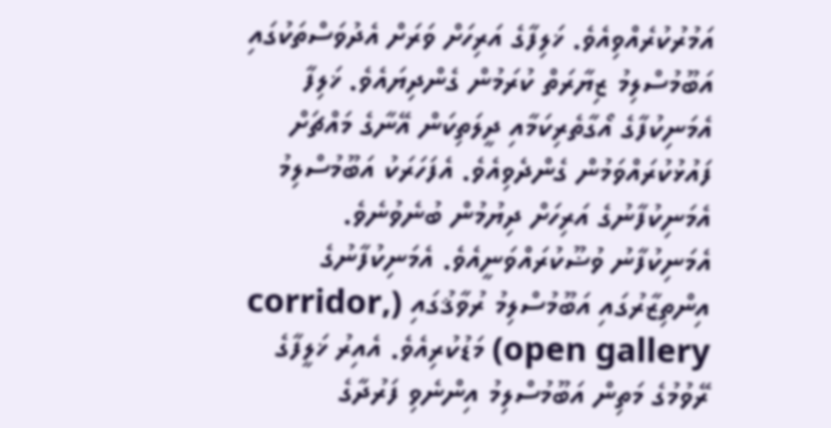އަމުރުކުރެއްވިއެވެ. ޚަލިފާގެ އަރިހަށް ވަރަށް އެދުވަސްތަކުގައި އަބޫމުސްލިމު ޒިޔާރަތް ކުރަމުން ގެންދިޔައެވެ. ޚަލިފާ އެމަނިކުފާގެ އޯގާތެރިކަމާއި ދީލަތިކަން އޭނާގެ މައްޗަށް ފައުޅުކުރައްވަމުން ގެންދެވިއެވެ. އެފަހަރަކު އަބޫމުސްލިމު އެމަނިކުފާނުގެ އަރިހަށް ދިޔުމުން ބުނެވުނެވެ. އެމަނިކުފާނު ވުޟޫކުރައްވަނީއެވެ. އެމަނިކުފާނުގެ އިންތިޒާރުގައި އަބޫމުސްލިމު ރުވާޤުގައި (corridor, open gallery) މަޑުކުރިއެވެ. އެއިރު ޚަލީފާގެ ރޭވުމުގެ މަތިން އަބޫމުސްލިމު އިންނެވި ފަރުދާގެ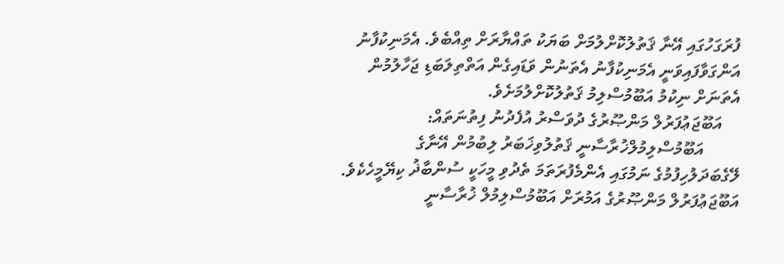ފުރަގަހުގައި އޭނާ ޤަތުލުކޮށްލުމަށް ބަޔަކު ތައްޔާރަށް ތިއްބެވެ. އެމަނިކުފާނު އަންގަވާފައިވަނީ އެމަނިކުފާނު އެތަނުން ވަޑައިގެން އަތްތިލަބަޑި ޖަހާލުމުން އެތަނަށް ނިކުމު އަބޫމުސްލިމު ޤަތުލުކޮށްލުމަށެވެ.
    އަބޫޖަޢުފަރުލް މަންޞޫރުގެ ދުވަސްރު އުފެދުނު ފިތުނަތައް:
        އަބޫމުސްލިމުލްޚުރާސާނީ ޤަތުލުވިޚަބަރު ލިބުމުން އޭނާގެ ލޭގެބަދަލުހިފުމުގެ ނަމުގައި އެންމެފުރަތަމަ ތެދުވި މީހަކީ ސުންބާޛު ކިޔޭމީހެކެވެ. އަބޫޖަޢުފަރުލް މަންޞޫރުގެ އަމުރަށް އަބޫމުސްލިމުލް ޚުރާސާނީ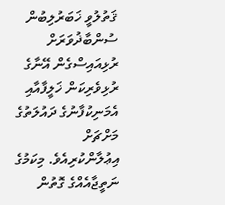ޤަތުލުވީ ޚަބަރުލިބުން ސުންބާޛުވަރަށް ރުޅިއައިސްގެން އޭނާގެ ރުޅިވެރިކަން ޚަލީފާއާއި އެމަނިކުފާނުގެ ދައުލަތުގެ މަށްޗަށް އިޢުލާންކުރިއެވެ. މިކަމުގެ ނަތީޖާއެއްގެ ގޮތުން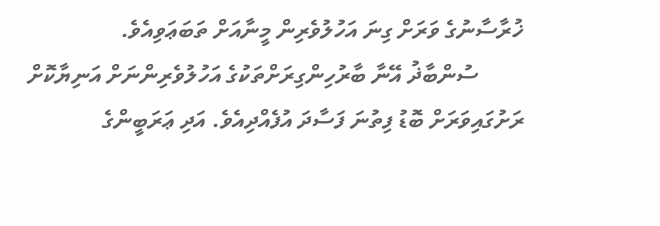ޚުރާސާނުގެ ވަރަށް ގިނަ އަހުލުވެރިން މީނާއަށް ތަބަޢަވިއެވެ.
        ސުންބާޛު އޭނާ ބާރުހިންގިރަށްތަކުގެ އަހުލުވެރިންނަށް އަނިޔާކޮށް ރަށުގައިވަރަށް ބޮޑު ފިތުނަ ފަސާދަ އުފެއްދިއެވެ. އަދި ޢަރަބީންގެ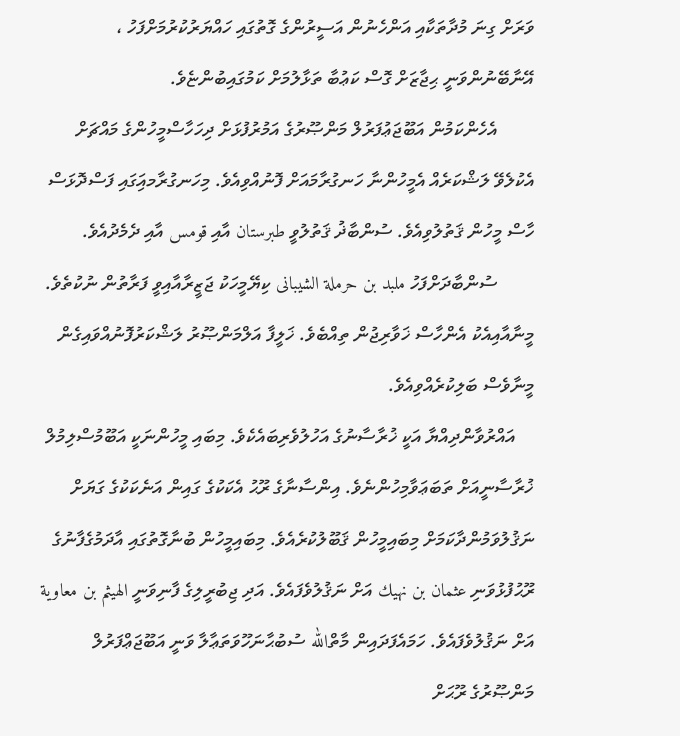ވަރަށް ގިނަ މުދާތަކާއި އަންހެނުން އަސީރުންގެ ގޮތުގައި ހައްޔަރުކުރުމަށްފަހު ، އޭނާބޭނުންވަނީ ޙިޖާޒަށް ގޮސް ކަޢުބާ ތަޅާލުމަށް ކަމުގައިބުންޏެވެ.
        އެހެންކަމުން އަބޫޖަޢުފަރުލް މަންޞޫރުގެ އަމުރުފުޅަށް ދިހަހާސްމީހުންގެ މައްޗަށް އެކުލެވޭ ލަޝްކަރެއް އެމީހުންނާ ހަނގުރާމައަށް ފޮނުއްވިއެވެ. މިހަނގުރާމއަިގައި ފަސްދޮޅަސް ހާސް މީހުން ޤަތުލުވިއެވެ. ސުންބާޛު ޤަތުލުވީ طبرستان އާއި قومس އާއި ދެމެދުއެވެ.
        ސުންބާދަށްފަހު ملبد بن حرملة الشيبانى ކިޔޭމީހަކު ޖަޒީރާއާއިވީ ފަރާތުން ނުކުތެވެ. މީނާއާއިއެކު އެންހާސް ޚަވާރިޖުން ތިއްބެވެ. ޚަލީފާ އަލްމަންޞޫރު ލަޝްކަރުފޮނުއްވައިގެން މީނާވެސް ބަލިކުރެއްވިއެވެ.
    އައްރުވާންދިއްޔާ އަކީ ޚުރާސާނުގެ އަހުލުވެރިބައެކެވެ. މިބައި މީހުންނަކީ އަބޫމުސްލިމުލް ޚުރާސާނީއަށް ތަބަޢަވާމިހުންނެވެ. އިންސާނާގެ ރޫޙު އެކަކުގެ ގައިން އަނެކަކުގެ ގަޔަށް ނަޤުލުވަމުންދާކަމަށް މިބައިމީހުން ޤަބޫލުކުރެއެވެ. މިބައިމީހުން ބުނާގޮތުގައި އާދަމުގެފާނުގެ ރޫޙުފުޅުވަނި عثمان بن نهيك އަށް ނަޤުލުވެފައެވެ. އަދި ޖިބުރީލިގެ ފާނިވަނީ الهيثم بن معاوية އަށް ނަޤުލުވެފައެވެ. ހަމައެފަދައިން މާތްالله ސުބުޙާނަހޫވަތަޢާލާ ވަނީ އަބޫޖަޢްފަރުލް މަންޞޫރުގެ ރޫޙަށް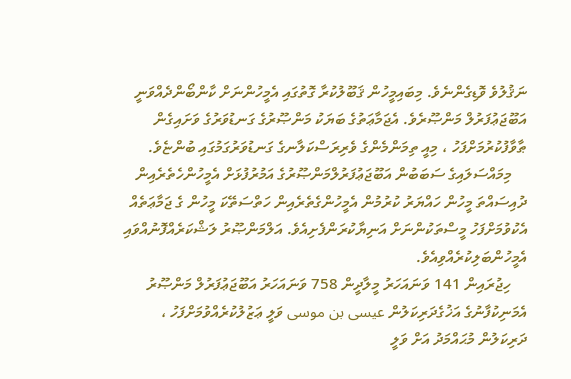ނަޤުލުވެ ވޮޑިގެންނެވެ. މިބައިމީހުން ޤަބޫލުކުރާ ގޮތުގައި އެމީހުންނަށް ކާންބޯންދެއްވަނީ އަބޫޖަޢުފަރުލް މަންޞޫރެވެ. އެޖަމާޢަތުގެ ބަޔަކު މަންޞޫރުގެ ގަނޑުވަރުގެ ވަށައިގެން ޠާވާފުކުރުމަށްފަހު ، މިއީ ތިމަންމެންގެ ވެރިރަސްކަލާނގެ ގަނޑުވަރުގަމުގައި ބުންޏެވެ.
    މިމައްސަލައިގެ ސަބަބުން އަބޫޖަޢުފަރުލްމަންޞޫރުގެ އަމުރުފުޅަށް އެމީހުންހެތެރެއިން ދުއިސައްތަ މީހުން ހައްޔަރު ކުރުމުން އެމީހުންގެތެރެއިން ހަތްސަތޭކަ މީހުން ގެ ޖަމާޢަތެއް އެކުވުމަށްފަހު މީސްތަކުންނަށް އަނިޔާކުރަންފެށިއެވެ. އަލްމަންޞޫރު ލަޝްކަރެއްފޮނުއްވައި އެމީހުންބަލިކުރެއްވިއެވެ.
    ހިޖުރައިން 141 ވަނައަހަރު މީލާދީން 758 ވަނައަހަރު އަބޫޖަޢުފަރުލް މަންޞޫރު އެމަނިކުފާނުގެ އަޚުގެދަރިކަލުން عيسى بن موسى ވަލީ ޢަޒުލުކުރެއްވުމަށްފަހު ، ދަރިކަލުން މުޙައްމަދު އަށް ވަލީ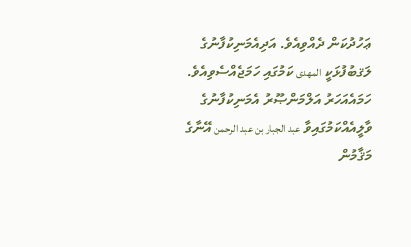ޢަހުދުކަން ދެއްވިއެވެ. އަދިއެމަނިކުފާނުގެ ލަޤބުފުޅަކީ المهدى ކަމުގައި ހަމަޖެއްސެވިއެވެ. ހަމައެއަހަރު އަލްމަންޞޫރު އެމަނިކުފާނުގެ ވާލީއެއްކަމުގައިވާ عبد الجبار بن عبد الرحمن އޭނާގެ މަޤާމުން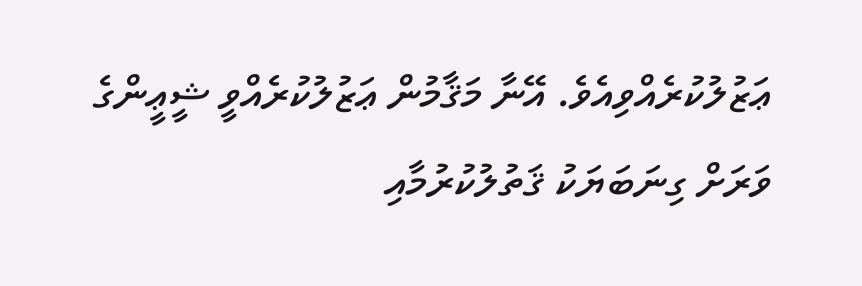ޢަޒުލުކުރެއްވިއެވެ. އޭނާ މަޤާމުން ޢަޒުލުކުރެއްވީ ޝީޢީންގެ ވަރަށް ގިނަބަޔަކު ޤަތުލުކުރުމާއި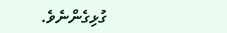ގުޅިގެންނެވެ.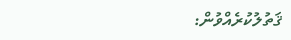ޤަތުލުކުރެއްވުން: